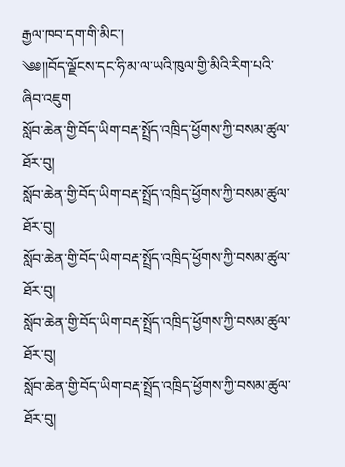རྒྱལ་ཁབ་དག་གི་མིང་།
༄༅།།བོད་ལྗོངས་དང་ཧི་མ་ལ་ཡའི་ཁུལ་གྱི་མིའི་རིག་པའི་ཞིབ་འཇུག
སློབ་ཆེན་གྱི་བོད་ཡིག་བརྡ་སྤྲོད་འཁྲིད་ཕྱོགས་ཀྱི་བསམ་ཚུལ་ཐོར་བུ།
སློབ་ཆེན་གྱི་བོད་ཡིག་བརྡ་སྤྲོད་འཁྲིད་ཕྱོགས་ཀྱི་བསམ་ཚུལ་ཐོར་བུ།
སློབ་ཆེན་གྱི་བོད་ཡིག་བརྡ་སྤྲོད་འཁྲིད་ཕྱོགས་ཀྱི་བསམ་ཚུལ་ཐོར་བུ།
སློབ་ཆེན་གྱི་བོད་ཡིག་བརྡ་སྤྲོད་འཁྲིད་ཕྱོགས་ཀྱི་བསམ་ཚུལ་ཐོར་བུ།
སློབ་ཆེན་གྱི་བོད་ཡིག་བརྡ་སྤྲོད་འཁྲིད་ཕྱོགས་ཀྱི་བསམ་ཚུལ་ཐོར་བུ།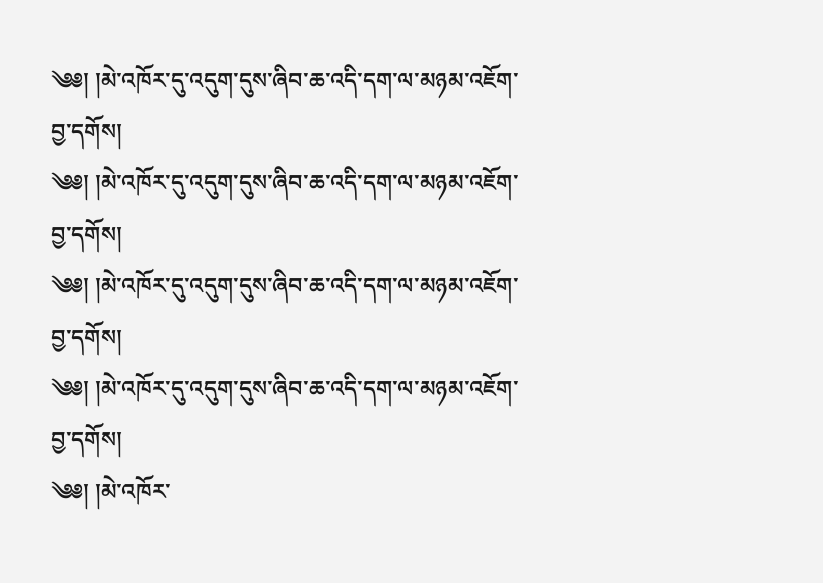༄༅། །མེ་འཁོར་དུ་འདུག་དུས་ཞིབ་ཆ་འདི་དག་ལ་མཉམ་འཇོག་བྱ་དགོས།
༄༅། །མེ་འཁོར་དུ་འདུག་དུས་ཞིབ་ཆ་འདི་དག་ལ་མཉམ་འཇོག་བྱ་དགོས།
༄༅། །མེ་འཁོར་དུ་འདུག་དུས་ཞིབ་ཆ་འདི་དག་ལ་མཉམ་འཇོག་བྱ་དགོས།
༄༅། །མེ་འཁོར་དུ་འདུག་དུས་ཞིབ་ཆ་འདི་དག་ལ་མཉམ་འཇོག་བྱ་དགོས།
༄༅། །མེ་འཁོར་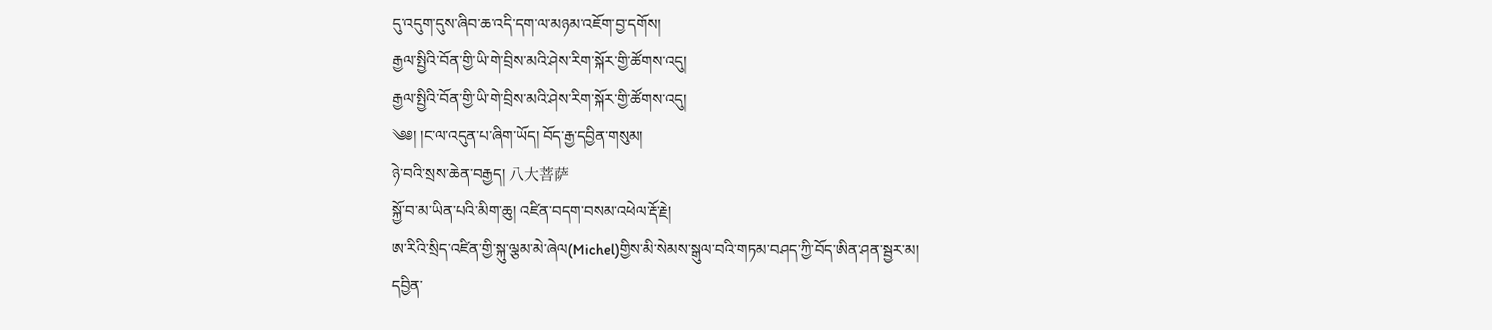དུ་འདུག་དུས་ཞིབ་ཆ་འདི་དག་ལ་མཉམ་འཇོག་བྱ་དགོས།
རྒྱལ་སྤྱིའི་བོན་གྱི་ཡི་གེ་བྲིས་མའི་ཤེས་རིག་སྐོར་གྱི་ཚོགས་འདུ།
རྒྱལ་སྤྱིའི་བོན་གྱི་ཡི་གེ་བྲིས་མའི་ཤེས་རིག་སྐོར་གྱི་ཚོགས་འདུ།
༄༅། །ང་ལ་འདུན་པ་ཞིག་ཡོད། བོད་རྒྱ་དབྱིན་གསུམ།
ཉེ་བའི་སྲས་ཆེན་བརྒྱད། 八大菩萨
སྐྱོ་བ་མ་ཡིན་པའི་མིག་ཆུ། འཛིན་བདག་བསམ་འཕེལ་རྡོ་རྗེ།
ཨ་རིའི་སྲིད་འཛིན་གྱི་སྐུ་ལྕམ་མེ་ཞེལ(Michel)གྱིས་མི་སེམས་སྒུལ་བའི་གཏམ་བཤད་ཀྱི་བོད་ཨིན་ཤན་སྦྱར་མ།
དབྱིན་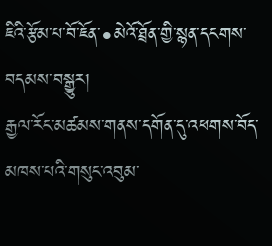ཇིའི་རྩོམ་པ་བོ་ཇོན་•མེའོ་ཐྲོན་གྱི་སྙན་དངགས་བདམས་བསྒྱུར།
རྒྱལ་རོང་མཚམས་གནས་དགོན་དུ་འཕགས་བོད་མཁས་པའི་གསུང་འབུམ་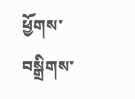ཕྱོགས་བསྒྲིགས་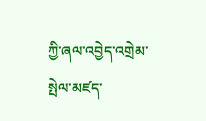ཀྱི་ཞལ་འབྱེད་འགྲེམ་སྤེལ་མཛད་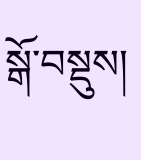སྒོ་བསྡུས།